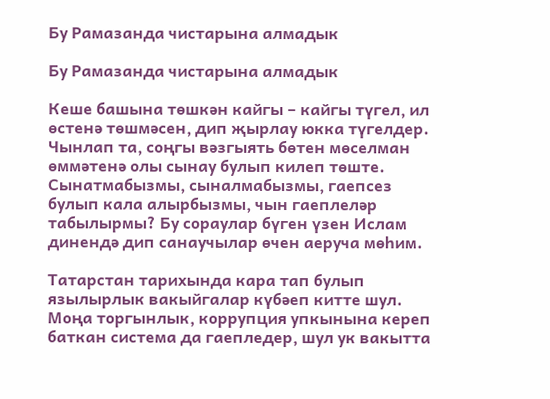Бу Рамазанда чистарына алмадык

Бу Рамазанда чистарына алмадык

Кеше башына төшкән кайгы – кайгы түгел, ил өстенә төшмәсен, дип җырлау юкка түгелдер. Чынлап та, соңгы вәзгыять бөтен мөселман өммәтенә олы сынау булып килеп төште. Сынатмабызмы, сыналмабызмы, гаепсез булып кала алырбызмы, чын гаеплеләр табылырмы? Бу сораулар бүген үзен Ислам динендә дип санаучылар өчен аеруча мөһим.

Татарстан тарихында кара тап булып язылырлык вакыйгалар күбәеп китте шул. Моңа торгынлык, коррупция упкынына кереп баткан система да гаепледер, шул ук вакытта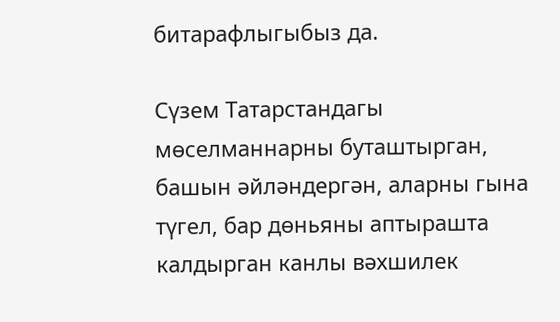битарафлыгыбыз да.

Сүзем Татарстандагы мөселманнарны буташтырган, башын әйләндергән, аларны гына түгел, бар дөньяны аптырашта калдырган канлы вәхшилек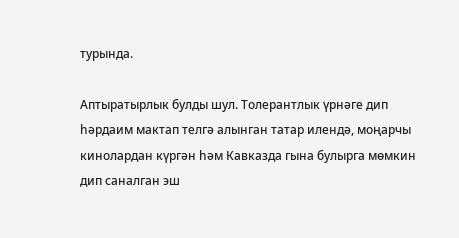турында.

Аптыратырлык булды шул. Толерантлык үрнәге дип һәрдаим мактап телгә алынган татар илендә, моңарчы кинолардан күргән һәм Кавказда гына булырга мөмкин дип саналган эш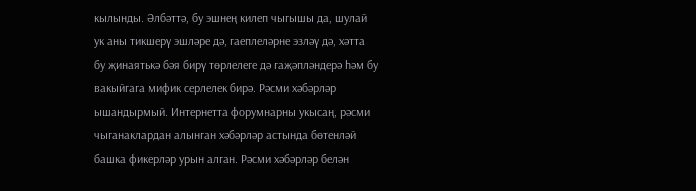кылынды. Әлбәттә, бу эшнең килеп чыгышы да, шулай ук аны тикшерү эшләре дә, гаеплеләрне эзләү дә, хәтта бу җинаятькә бәя бирү төрлелеге дә гаҗәпләндерә һәм бу вакыйгага мифик серлелек бирә. Рәсми хәбәрләр ышандырмый. Интернетта форумнарны укысаң, рәсми чыганаклардан алынган хәбәрләр астында бөтенләй башка фикерләр урын алган. Рәсми хәбәрләр белән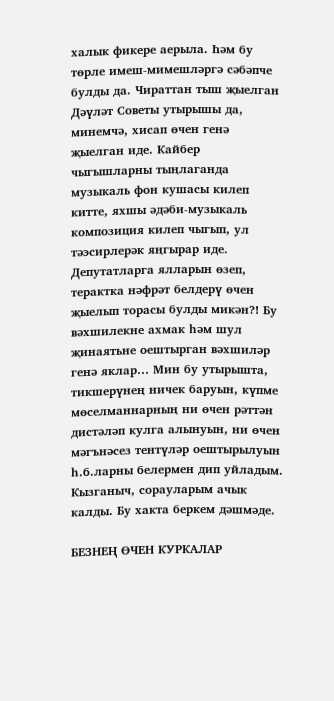халык фикере аерыла. Һәм бу төрле имеш-мимешләргә сәбәпче булды да. Чираттан тыш җыелган Дәүләт Советы утырышы да, минемчә, хисап өчен генә җыелган иде. Кайбер чыгышларны тыңлаганда музыкаль фон кушасы килеп китте, яхшы әдәби-музыкаль композиция килеп чыгып, ул тәэсирлерәк яңгырар иде. Депутатларга ялларын өзеп, терактка нәфрәт белдерү өчен җыелып торасы булды микән?! Бу вәхшилекне ахмак һәм шул җинаятьне оештырган вәхшиләр генә яклар… Мин бу утырышта, тикшерүнең ничек баруын, күпме мөселманнарның ни өчен рәттән дистәләп кулга алынуын, ни өчен мәгънәсез тентүләр оештырылуын һ.б.ларны белермен дип уйладым. Кызганыч, сорауларым ачык калды. Бу хакта беркем дәшмәде.

БЕЗНЕҢ ӨЧЕН КУРКАЛАР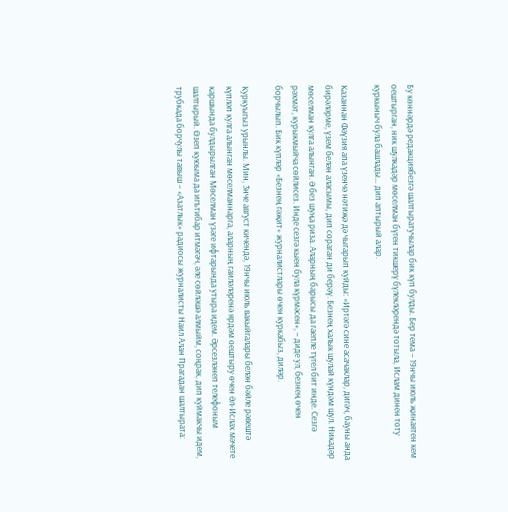Бу көннәрдә редакциябезгә шалтыратучылар бик күп булды. Бер тема – 19нчы июль җинаятен кем оештырган, ник шулкадәр мөселман бүген тикшерү бүлекләрендә тотыла, Ислам динен тоту куркыныч була башлады… дип аптырый алар.

Казаннан Фәүзия апа үзенчә нәтиҗә дә чыгарып куйды: «Иртәгә сине асачаклар, дигәч, бауны анда бирәләрме, үзем белән аласымы, дип сораган ди берәү. Безнең халык шулай күндәм шул. Никадәр мөселман кулга алынган. Ә без шуңа риза. Аларның барысы да гаепле түгел бит инде. Сезгә рәхмәт, курыкмыйча сөйлисез. Инде сезгә кыен була күрмәсен», – диде ул, безнең өчен борчылып. Бик күпләр «Безнең гәҗит» журналистлары өчен куркабыз, диләр.

Куркуыгыз урынлы. Мин, 3нче август кичендә, 19нчы июль вакыйгалары белән бәйле рәвештә күпләп кулга алынган мөселманнарга, аларның гаиләләренә ярдәм оештыру өчен Әл-Ислах мәчете каршында булдырылган Мөселман үзәге ифтарында утыра идем. Әрсезләнеп телефоным шалтырый. Өзеп куюыма да игътибар итмәгәч, әле сөйләшә алмыйм, соңрак, дип куймакчы идем, трубкада борчулы тавыш – «Азатлык» радиосы журналисты Наил Алан Прагадан шалтырата: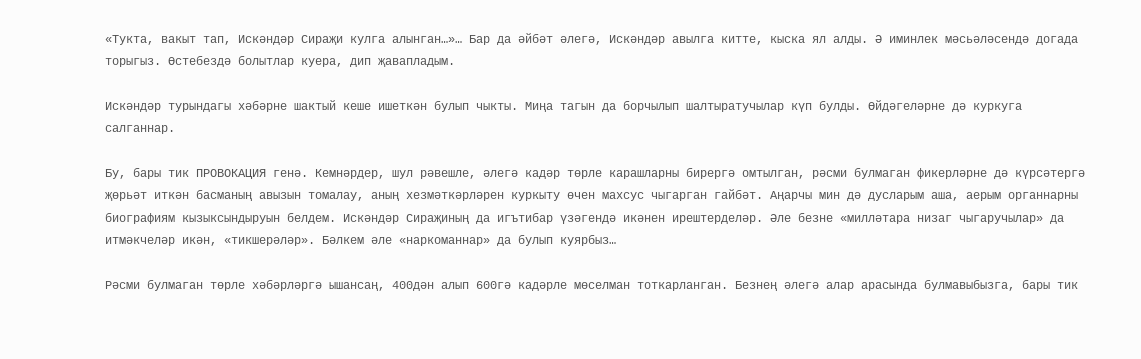«Тукта, вакыт тап, Искәндәр Сираҗи кулга алынган…»… Бар да әйбәт әлегә, Искәндәр авылга китте, кыска ял алды. Ә иминлек мәсьәләсендә догада торыгыз. Өстебездә болытлар куера, дип җавапладым.

Искәндәр турындагы хәбәрне шактый кеше ишеткән булып чыкты. Миңа тагын да борчылып шалтыратучылар күп булды. Өйдәгеләрне дә куркуга салганнар.

Бу, бары тик ПРОВОКАЦИЯ генә. Кемнәрдер, шул рәвешле, әлегә кадәр төрле карашларны бирергә омтылган, рәсми булмаган фикерләрне дә күрсәтергә җөрьәт иткән басманың авызын томалау, аның хезмәткәрләрен куркыту өчен махсус чыгарган гайбәт. Аңарчы мин дә дусларым аша, аерым органнарны биографиям кызыксындыруын белдем. Искәндәр Сираҗиның да игътибар үзәгендә икәнен ирештерделәр. Әле безне «милләтара низаг чыгаручылар» да итмәкчеләр икән, «тикшерәләр». Бәлкем әле «наркоманнар» да булып куярбыз…

Рәсми булмаган төрле хәбәрләргә ышансаң, 400дән алып 600гә кадәрле мөселман тоткарланган. Безнең әлегә алар арасында булмавыбызга, бары тик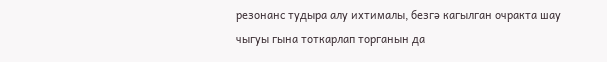резонанс тудыра алу ихтималы, безгә кагылган очракта шау чыгуы гына тоткарлап торганын да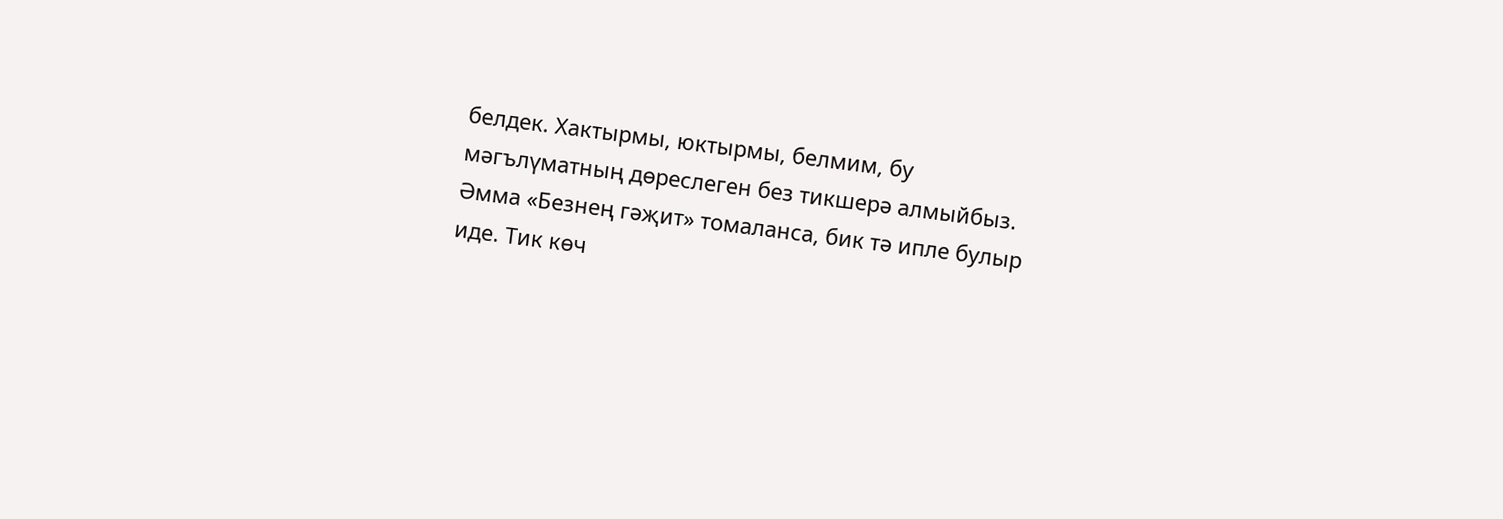белдек. Хактырмы, юктырмы, белмим, бу мәгълүматның дөреслеген без тикшерә алмыйбыз. Әмма «Безнең гәҗит» томаланса, бик тә ипле булыр иде. Тик көч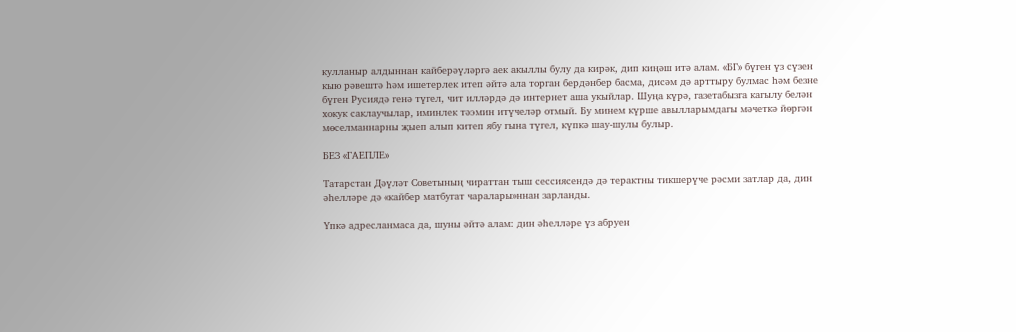кулланыр алдыннан кайберәүләргә аек акыллы булу да кирәк, дип киңәш итә алам. «БГ» бүген үз сүзен кыю рәвештә һәм ишетерлек итеп әйтә ала торган бердәнбер басма, дисәм дә арттыру булмас һәм безне бүген Русиядә генә түгел, чит илләрдә дә интернет аша укыйлар. Шуңа күрә, газетабызга кагылу белән хокук саклаучылар, иминлек тәэмин итүчеләр отмый. Бу минем күрше авылларымдагы мәчеткә йөргән мөселманнарны җыеп алып китеп ябу гына түгел, күпкә шау-шулы булыр.

БЕЗ «ГАЕПЛЕ»

Татарстан Дәүләт Советының чираттан тыш сессиясендә дә терактны тикшерүче рәсми затлар да, дин әһелләре дә «кайбер матбугат чаралары»ннан зарланды.

Үпкә адресланмаса да, шуны әйтә алам: дин әһелләре үз абруен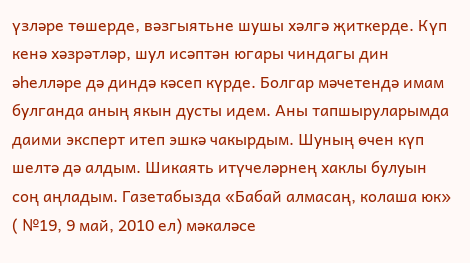үзләре төшерде, вәзгыятьне шушы хәлгә җиткерде. Күп кенә хәзрәтләр, шул исәптән югары чиндагы дин әһелләре дә диндә кәсеп күрде. Болгар мәчетендә имам булганда аның якын дусты идем. Аны тапшыруларымда даими эксперт итеп эшкә чакырдым. Шуның өчен күп шелтә дә алдым. Шикаять итүчеләрнең хаклы булуын соң аңладым. Газетабызда «Бабай алмасаң, колаша юк» ( №19, 9 май, 2010 ел) мәкаләсе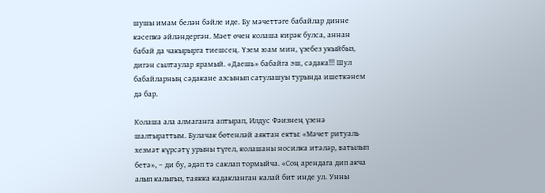шушы имам белән бәйле иде. Бу мәчеттәге бабайлар динне кәсепкә әйләндергән. Мәет өчен колаша кирәк булса, аннан бабай да чакырырга тиешсең. Үзем юам мин, үзебез укыйбыз, дигән сылтаулар ярамый. «Даешь» бабайга эш, сәдака!!! Шул бабайларның сәдакане азсынып сатулашуы турында ишеткәнем дә бар.

Колаша ала алмаганга аптырап, Илдус Фәизнең үзенә шалтыраттым. Булачак бөтенләй аяктан екты: «Мәчет ритуаль хезмәт күрсәтү урыны түгел, колашаны носилка итәләр, ватылып бетә», – ди бу, әдәп тә саклап тормыйча. «Соң арендага дип акча алып калыгыз, таякка кадакланган калай бит инде ул. Унны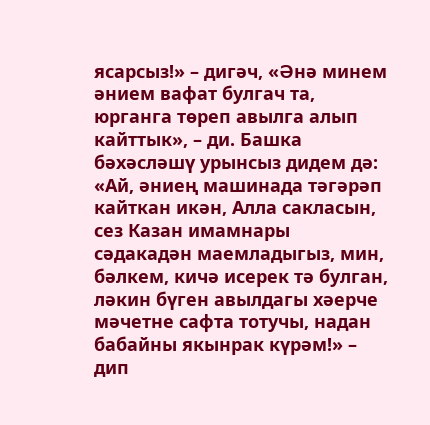ясарсыз!» – дигәч, «Әнә минем әнием вафат булгач та, юрганга төреп авылга алып кайттык», – ди. Башка бәхәсләшү урынсыз дидем дә: «Ай, әниең машинада тәгәрәп кайткан икән, Алла сакласын, сез Казан имамнары сәдакадән маемладыгыз, мин, бәлкем, кичә исерек тә булган, ләкин бүген авылдагы хәерче мәчетне сафта тотучы, надан бабайны якынрак күрәм!» – дип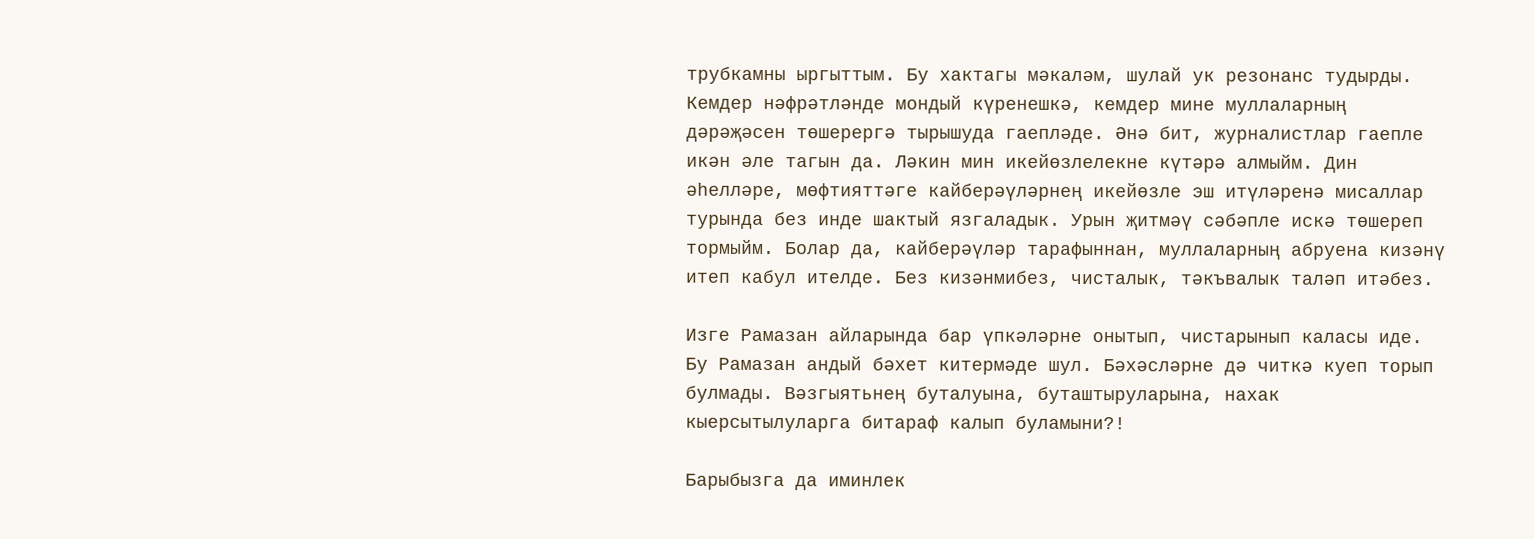трубкамны ыргыттым. Бу хактагы мәкаләм, шулай ук резонанс тудырды. Кемдер нәфрәтләнде мондый күренешкә, кемдер мине муллаларның дәрәҗәсен төшерергә тырышуда гаепләде. Әнә бит, журналистлар гаепле икән әле тагын да. Ләкин мин икейөзлелекне күтәрә алмыйм. Дин әһелләре, мөфтияттәге кайберәүләрнең икейөзле эш итүләренә мисаллар турында без инде шактый язгаладык. Урын җитмәү сәбәпле искә төшереп тормыйм. Болар да, кайберәүләр тарафыннан, муллаларның абруена кизәнү итеп кабул ителде. Без кизәнмибез, чисталык, тәкъвалык таләп итәбез.

Изге Рамазан айларында бар үпкәләрне онытып, чистарынып каласы иде. Бу Рамазан андый бәхет китермәде шул. Бәхәсләрне дә читкә куеп торып булмады. Вәзгыятьнең буталуына, буташтыруларына, нахак кыерсытылуларга битараф калып буламыни?!

Барыбызга да иминлек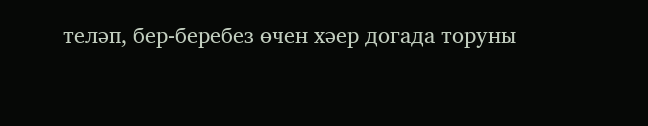теләп, бер-беребез өчен хәер догада торуны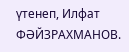үтенеп, Илфат ФӘЙЗРАХМАНОВ.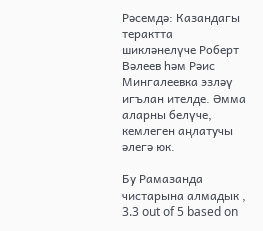Рәсемдә: Казандагы терактта шикләнелүче Роберт Вәлеев һәм Рәис Мингалеевка эзләү игълан ителде. Әмма аларны белүче, кемлеген аңлатучы әлегә юк.

Бу Рамазанда чистарына алмадык , 3.3 out of 5 based on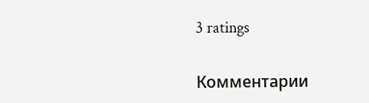3 ratings

Комментарии